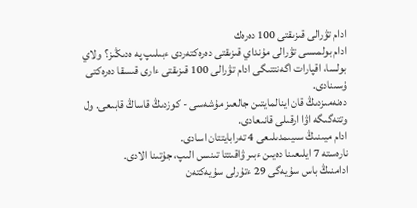ادام تۋرالى قىزىقتى 100 دەرەك
ادام بولمىسى تۋرالى مۇنداي قىزىقتى دەرەكتەردى ءبىلىپ پە ەدىڭىز؟ ولاي بولسا، اقپارات اگەنتتىگى ادام تۋرالى 100 قىزىقتى ءارى قىسقا دەرەكتى ۇسىنادى.
دەنەمىزدىڭ قان اينالمايتىن جالعىز مۇشەسى - كوزدىڭ قاساڭ قابىعى. ول وتتەگىگە اۋا ارقىلى قانىعادى.
ادام ميىنىڭ سىيىمدىلىعى 4 تەرابايتتان اسادى.
نارەستە 7 ايلىعىنا دەيىن ءبىر ۋاقىتتا تىنىس الىپ، جۇتىنا الادى.
ادامنىڭ باس سۇيەگى 29 ءتۇرلى سۇيەكتەن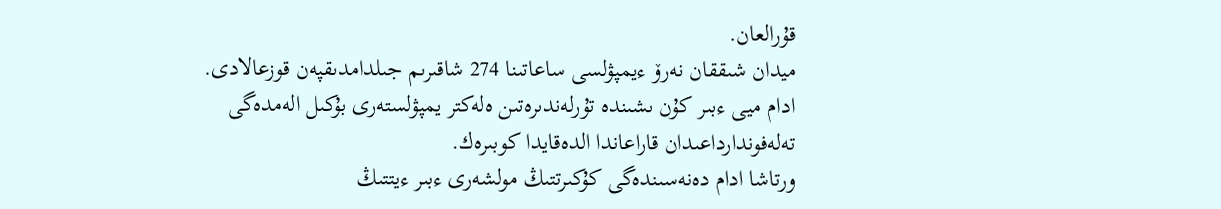قۇرالعان.
ميدان شىققان نەرۆ ءيمپۋلسى ساعاتىنا 274 شاقىرىم جىلدامدىقپەن قوزعالادى.
ادام ميى ءبىر كۇن ىشىندە تۇرلەندىرەتىن ەلەكتر يمپۋلستەرى بۇكىل الەمدەگى تەلەفوندارداعىدان قاراعاندا الدەقايدا كوبىرەك.
ورتاشا ادام دەنەسىندەگى كۇكىرتتىڭ مولشەرى ءبىر ءيتتىڭ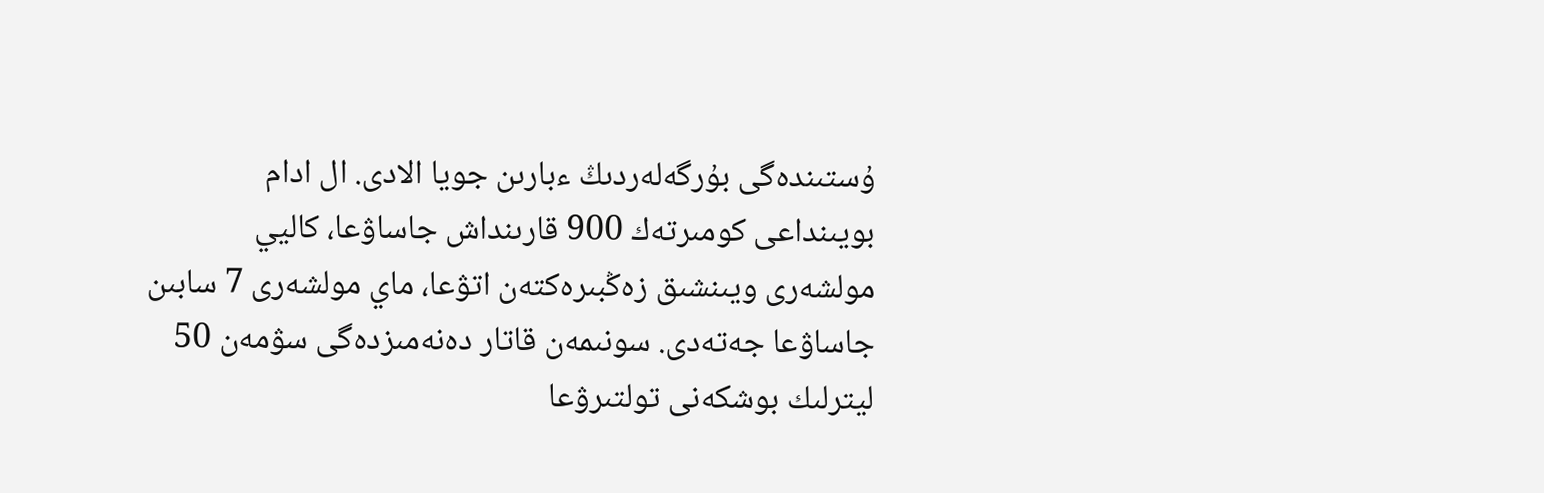ۇستىندەگى بۇرگەلەردىڭ ءبارىن جويا الادى. ال ادام بويىنداعى كومىرتەك 900 قارىنداش جاساۋعا، كاليي مولشەرى ويىنشىق زەڭبىرەكتەن اتۋعا، ماي مولشەرى 7 سابىن جاساۋعا جەتەدى. سونىمەن قاتار دەنەمىزدەگى سۋمەن 50 ليترلىك بوشكەنى تولتىرۋعا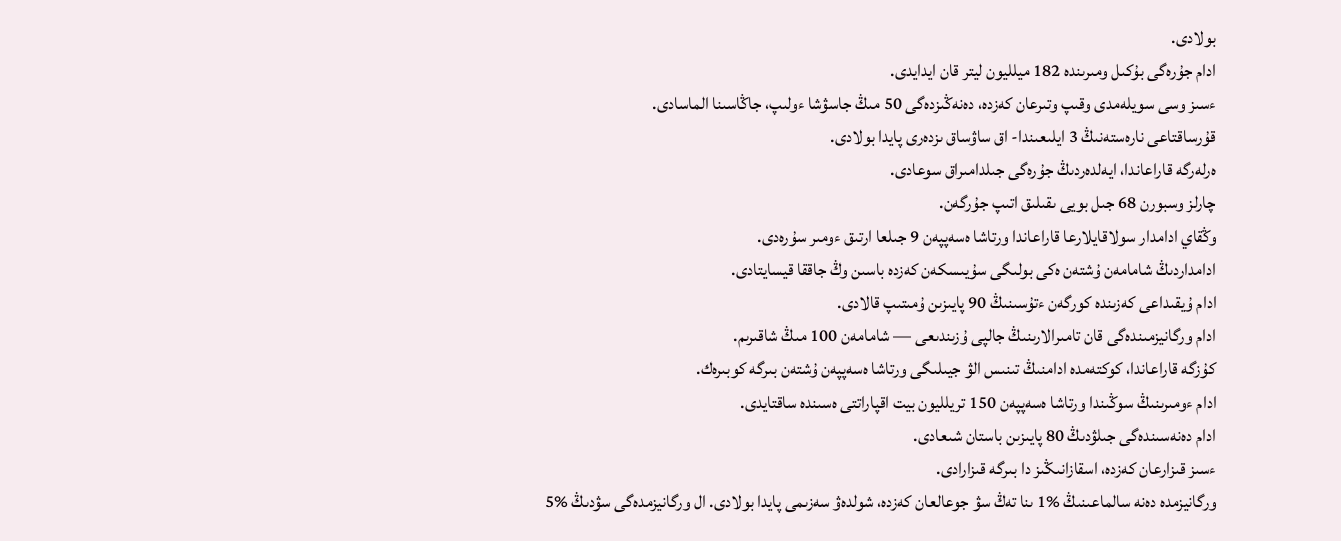بولادى.
ادام جۇرەگى بۇكىل ومىرىندە 182 ميلليون ليتر قان ايدايدى.
ءسىز وسى سويلەمدى وقىپ وتىرعان كەزدە، دەنەڭىزدەگى 50 مىڭ جاسۋشا ءولىپ، جاڭاسىنا الماسادى.
قۇرساقتاعى نارەستەنىڭ 3 ايلىعىندا- اق ساۋساق ىزدەرى پايدا بولادى.
ەرلەرگە قاراعاندا، ايەلدەردىڭ جۇرەگى جىلدامىراق سوعادى.
چارلز وسبورن 68 جىل بويى ىقىلىق اتىپ جۇرگەن.
وڭقاي ادامدار سولاقايلارعا قاراعاندا ورتاشا ەسەپپەن 9 جىلعا ارتىق ءومىر سۇرەدى.
ادامداردىڭ شامامەن ۇشتەن ەكى بولىگى سۇيىسكەن كەزدە باسىن وڭ جاققا قيسايتادى.
ادام ۇيقىداعى كەزىندە كورگەن ءتۇسىنىڭ 90 پايىزىن ۇمىتىپ قالادى.
ادام ورگانيزمىندەگى قان تامىرالارىنىڭ جالپى ۇزىندىعى — شامامەن 100 مىڭ شاقىرىم.
كۇزگە قاراعاندا، كوكتەمدە ادامنىڭ تىنىس الۋ جيىلىگى ورتاشا ەسەپپەن ۇشتەن بىرگە كوبىرەك.
ادام ءومىرىنىڭ سوڭىندا ورتاشا ەسەپپەن 150 تريلليون بيت اقپاراتتى ەسىندە ساقتايدى.
ادام دەنەسىندەگى جىلۋدىڭ 80 پايىزىن باستان شىعادى.
ءسىز قىزارعان كەزدە، اسقازانىڭىز دا بىرگە قىزارادى.
ورگانيزمدە دەنە سالماعىنىڭ %1 ىنا تەڭ سۋ جوعالعان كەزدە، شولدەۋ سەزىمى پايدا بولادى. ال ورگانيزمدەگى سۋدىڭ %5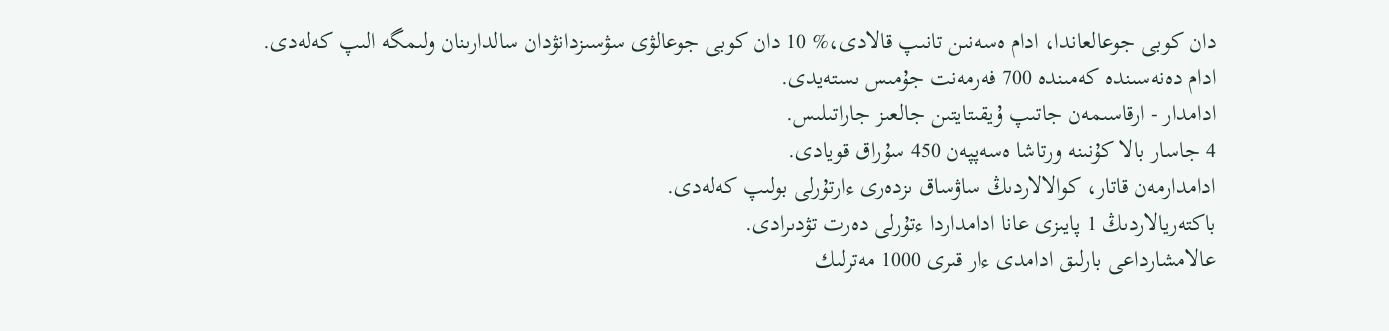دان كوبى جوعالعاندا، ادام ەسەنىن تانىپ قالادى،% 10 دان كوبى جوعالۋى سۋسىزدانۋدان سالدارىنان ولىمگە الىپ كەلەدى.
ادام دەنەسىندە كەمىندە 700 فەرمەنت جۇمىس ىستەيدى.
ادامدار - ارقاسىمەن جاتىپ ۇيقىتايتىن جالعىز جاراتىلىس.
4 جاسار بالا كۇنىنە ورتاشا ەسەپپەن 450 سۇراق قويادى.
ادامدارمەن قاتار، كوالالاردىڭ ساۋساق ىزدەرى ءارتۇرلى بولىپ كەلەدى.
باكتەريالاردىڭ 1 پايىزى عانا ادامداردا ءتۇرلى دەرت تۋدىرادى.
عالامشارداعى بارلىق ادامدى ءار قىرى 1000 مەترلىك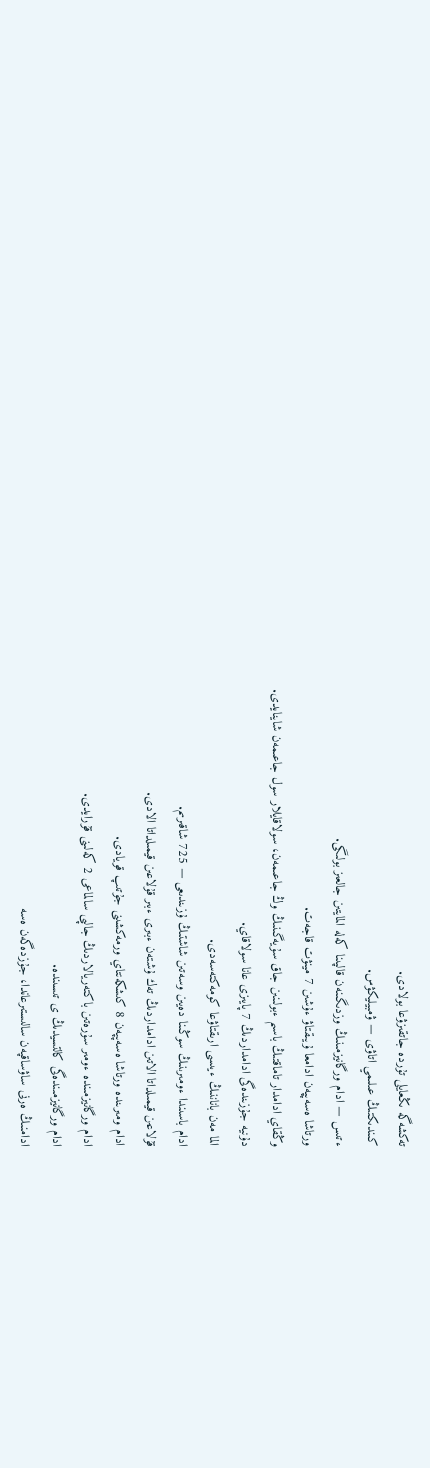تەكشەگە ىڭعايلى تۇردە جاتقىزۋعا بولادى.
كىندىكتىڭ عىلىمي اتاۋى — ۋمبيليكۋس.
ءتىس — ادام ورگانيزمىنىڭ وزدىگىنەن قالپىنا كەلە المايتىن جالعىز بولىگى.
ورتاشا ەسەپپەن ادامعا ۇيىقتاۋ ءۇشىن 7 مينۋت قاجەت.
وڭقاي ادامدار تاماقتىڭ باسىم ءبولىنىن جاق سۇيەگىنىڭ وڭ جاعىمەن، سولاقايلار سول جاعىمەن شاينايدى.
دۇنيە جۇزىندەگى ادامداردىڭ 7 پايىزى عانا سولاقاي.
الما مەن باناننىڭ ءيىسى ارىقتاۋعا كومەكتەسەدى.
ادام باسىندا ءومىرىنىڭ سوڭىنا دەيىن وسەتىن شاشتىڭ ۇزىندىعى — 725 شاقىرىم.
قۇلاعىن قيمىلداتا الاتىن ادامداردىڭ تەك ۇشتەن ءبىرى ءبىر قۇلاعىن قيمىلداتا الادى.
ادام ومىرىندە ورتاشا ەسەپپەن 8 كىشكەنتاي ورمەكشىنى جۇتىپ قويادى.
ادام ورگانيزمىندە ءومىر سۇرەتىن باكتەريالاردىڭ جالپى سالماعى 2 كەلىنى قۇرايدى.
ادام ورگانيزمىندەگى كالتسيدىڭ ى تىسىندە.
ادامنىڭ ەرنى ساۋساقپەن سالىستىرعاندا، جۇزدەگەن ەسە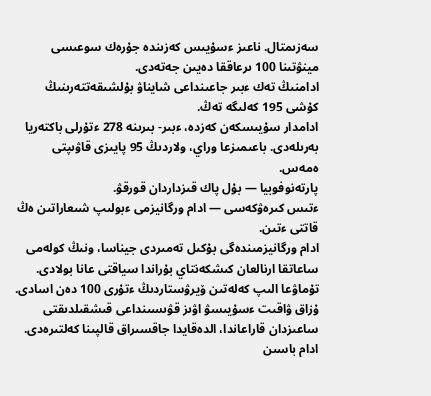سەزىمتال. ناعىز ءسۇيىس كەزىندە جۇرەك سوعىسى مينۋتىنا 100 ىرعاققا دەيىن جەتەدى.
ادامنىڭ تەك ءبىر جاعىنداعى شايناۋ بۇلشىقەتتەرىنىڭ كۇشى 195 كەلىگە تەڭ.
ادامدار سۇيىسكەن كەزدە، ءبىر- بىرىنە 278 ءتۇرلى باكتەريا بەرىلەدى. باعىمىزعا وراي، ولاردىڭ 95 پايىزى قاۋىپتى ەمەس.
پارتەنوفوبيا — بۇل پاك قىزداردان قورقۋ.
ءتىس كىرەۋكەسى — ادام ورگانيزمى ءبولىپ شىعاراتىن ەڭ قاتتى ءتىن.
ادام ورگانيزمىندەگى بۇكىل تەمىردى جيناسا، ونىڭ كولەمى ساعاتقا ارنالعان كىشكەنتاي بۇراندا سياقتى عانا بولادى.
تۇماۋعا الىپ كەلەتىن ۆيرۋستاردىڭ ءتۇرى 100 دەن اسادى.
ۇزاق ۋاقىت ءسۇيىسۋ اۋىز قۋىسىنداعى قىشقىلدىقتى ساعىزدان قاراعاندا، الدەقايدا جاقسىراق قالپىنا كەلتىرەدى.
ادام باسىن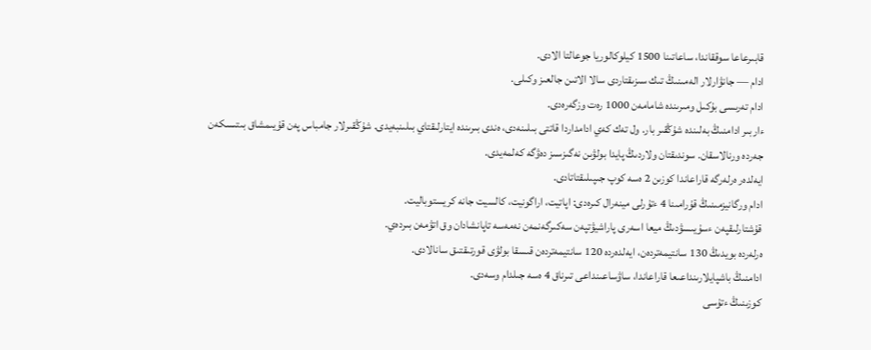قابىرعاعا سوققاندا، ساعاتىنا 1500 كيلوكالوريا جوعالتا الادى.
ادام — جانۋارلار الەمىنىڭ تىك سىزىقتاردى سالا الاتىن جالعىز وكىلى.
ادام تەرىسى بۇكىل ومىرىندە شامامەن 1000 رەت وزگەرەدى.
ءاربىر ادامنىڭ بەلىندە شۇڭقىر بار. ول تەك كەي ادامداردا قاتتى بىلىنەدى، ەندى بىرىندە ايتارلىقتاي بىلىنبەيدى. شۇڭقىرلار جامباس پەن قۇيىمشاق بىتىسكەن جەردە ورنالاسقان. سوندىقتان ولاردىڭ پايدا بولۋىن نەگىزسىز دەۋگە كەلمەيدى.
ايەلدەر ەرلەرگە قاراعاندا كوزىن 2 ەسە كوپ جىپىلىقتاتادى.
ادام ورگانيزمىنىڭ قۇرامىنا 4 ءتۇرلى مينەرال كىرەدى: اپاتيت، اراگونيت، كالسيت جانە كريستوباليت.
قۇشتارلىقپەن ءسۇيىسۋدىڭ ميعا اسەرى پاراشيۋتپەن سەكىرگەنمەن نەمەسە تاپانشادان وق اتۋمەن بىردەي.
ەرلەردە بويدىڭ 130 سانتيمەتردەن، ايەلدەردە 120 سانتيمەتردەن قىسقا بولۋى قورتىقتىق سانالادى.
ادامنىڭ باشپايلارىنداعىعا قاراعاندا، ساۋساعىنداعى تىرناق 4 ەسە جىلدام وسەدى.
كوزىنىڭ ءتۇسى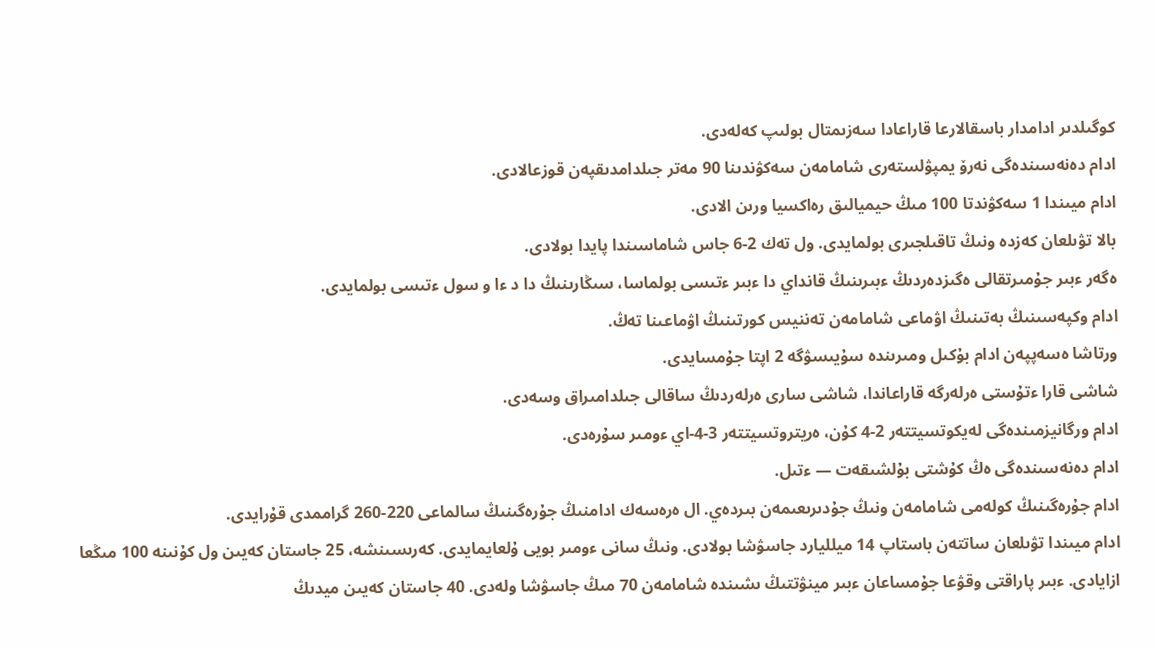كوگىلدىر ادامدار باسقالارعا قاراعادا سەزىمتال بولىپ كەلەدى.
ادام دەنەسىندەگى نەرۆ يمپۋلستەرى شامامەن سەكۋندىنا 90 مەتر جىلدامدىقپەن قوزعالادى.
ادام ميىندا 1 سەكۋندتا 100 مىڭ حيميالىق رەاكسيا ورىن الادى.
بالا تۋىلعان كەزدە ونىڭ تاقىلجىرى بولمايدى. ول تەك 2-6 جاس شاماسىندا پايدا بولادى.
ەگەر ءبىر جۇمىرتقالى ەگىزدەردىڭ ءبىرىنىڭ قانداي دا ءبىر ءتىسى بولماسا، سىڭارىنىڭ دا د ءا و سول ءتىسى بولمايدى.
ادام وكپەسىنىڭ بەتىنىڭ اۋماعى شامامەن تەننيس كورتىنىڭ اۋماعىنا تەڭ.
ورتاشا ەسەپپەن ادام بۇكىل ومىرىندە سۇيىسۋگە 2 اپتا جۇمسايدى.
شاشى قارا ءتۇستى ەرلەرگە قاراعاندا، شاشى سارى ەرلەردىڭ ساقالى جىلدامىراق وسەدى.
ادام ورگانيزمىندەگى لەيكوتسيتتەر 2-4 كۇن، ەريتروتسيتتەر 3-4-اي ءومىر سۇرەدى.
ادام دەنەسىندەگى ەڭ كۇشتى بۇلشىقەت — ءتىل.
ادام جۇرەگىنىڭ كولەمى شامامەن ونىڭ جۇدىرىعىمەن بىردەي. ال ەرەسەك ادامنىڭ جۇرەگىنىڭ سالماعى 220-260 گراممدى قۇرايدى.
ادام ميىندا تۋىلعان ساتتەن باستاپ 14 ميلليارد جاسۋشا بولادى. ونىڭ سانى ءومىر بويى ۇلعايمايدى. كەرىسىنشە، 25 جاستان كەيىن ول كۇنىنە 100 مىڭعا ازايادى. ءبىر پاراقتى وقۋعا جۇمساعان ءبىر مينۋتتىڭ ىشىندە شامامەن 70 مىڭ جاسۋشا ولەدى. 40 جاستان كەيىن ميدىڭ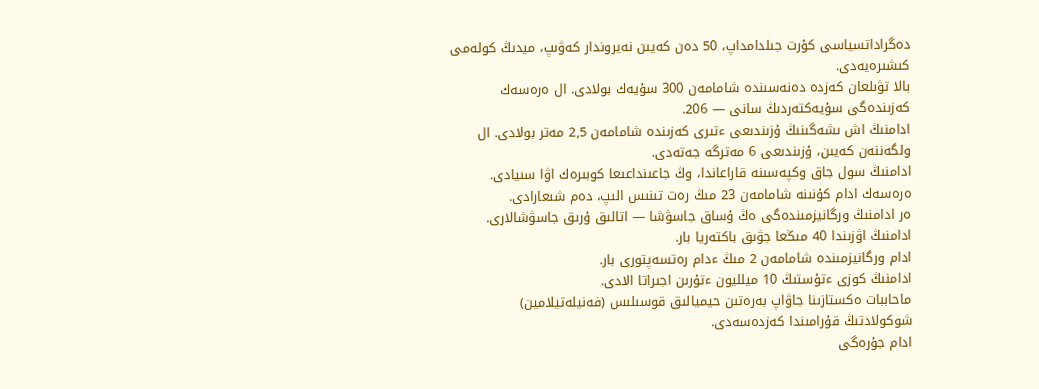دەگراداتسياسى كۇرت جىلدامداپ، 50 دەن كەيىن نەيروندار كەۋىپ، ميدىڭ كولەمى كىشىرەيەدى.
بالا تۋىلعان كەزدە دەنەسىندە شامامەن 300 سۇيەك بولادى. ال ەرەسەك كەزىندەگى سۇيەكتەردىڭ سانى — 206.
ادامنىڭ اش ىشەگىنىڭ ۇزىندىعى ءتىرى كەزىندە شامامەن 2,5 مەتر بولادى. ال ولگەننەن كەيىن، ۇزىندىعى 6 مەترگە جەتەدى.
ادامنىڭ سول جاق وكپەسىنە قاراعاندا، وڭ جاعىنداعىعا كوبىرەك اۋا سىيادى.
ەرەسەك ادام كۇنىنە شامامەن 23 مىڭ رەت تىنىس الىپ، دەم شىعارادى.
ەر ادامنىڭ ورگانيزمىندەگى ەڭ ۇساق جاسۋشا — اتالىق ۇرىق جاسۋشالارى.
ادامنىڭ اۋزىندا 40 مىڭعا جۋىق باكتەريا بار.
ادام ورگانيزمىندە شامامەن 2 مىڭ ءدام رەتسەپتورى بار.
ادامنىڭ كوزى ءتۇستىڭ 10 ميلليون ءتۇرىن اجىراتا الادى.
ماحاببات ەكستازىنا جاۋاپ بەرەتىن حيميالىق قوسىلىس (فەنيلەتيلامين) شوكولادتىڭ قۇرامىندا كەزدەسەدى.
ادام جۇرەگى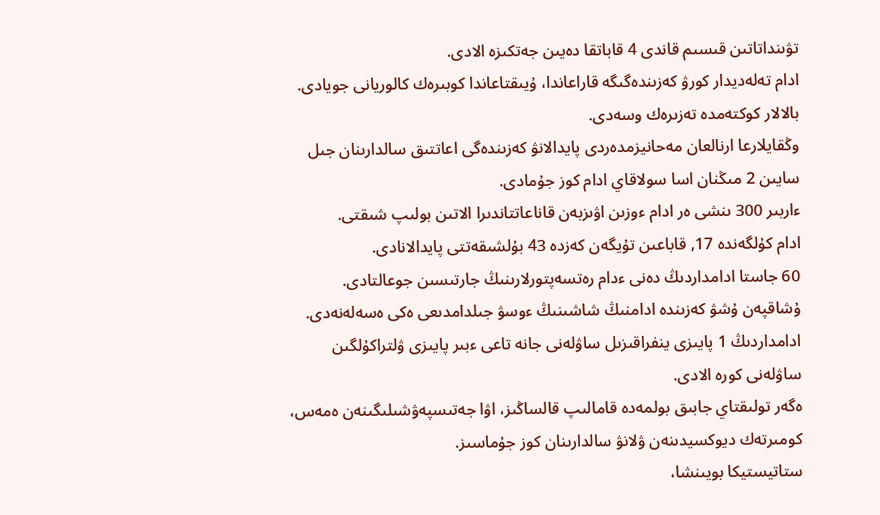تۋىنداتاتىن قىسىم قاندى 4 قاباتقا دەيىن جەتكىزە الادى.
ادام تەلەديدار كورۋ كەزىندەگىگە قاراعاندا، ۇيىقتاعاندا كوبىرەك كالوريانى جويادى.
بالالار كوكتەمدە تەزىرەك وسەدى.
وڭقايلارعا ارنالعان مەحانيزمدەردى پايدالانۋ كەزىندەگى اعاتتىق سالدارىنان جىل سايىن 2 مىڭنان اسا سولاقاي ادام كوز جۇمادى.
ءاربىر 300 ىنشى ەر ادام ءوزىن اۋىزبەن قاناعاتتاندىرا الاتىن بولىپ شىقتى.
ادام كۇلگەندە 17, قاباعىن تۇيگەن كەزدە 43 بۇلشىقەتتى پايدالانادى.
60 جاستا ادامداردىڭ دەنى ءدام رەتسەپتورلارىنىڭ جارتىسىن جوعالتادى.
ۇشاقپەن ۇشۋ كەزىندە ادامنىڭ شاشىنىڭ ءوسۋ جىلدامدىعى ەكى ەسەلەنەدى.
ادامداردىڭ 1 پايىزى ينفراقىزىل ساۋلەنى جانە تاعى ءبىر پايىزى ۋلتراكۇلگىن ساۋلەنى كورە الادى.
ەگەر تولىقتاي جابىق بولمەدە قامالىپ قالساڭىز، اۋا جەتىسپەۋشىلىگىنەن ەمەس، كومىرتەك ديوكسيدىنەن ۋلانۋ سالدارىنان كوز جۇماسىز.
ستاتيستيكا بويىنشا،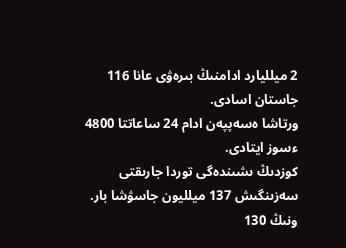2 ميلليارد ادامنىڭ بىرەۋى عانا 116 جاستان اسادى.
ورتاشا ەسەپپەن ادام 24 ساعاتتا 4800 ءسوز ايتادى.
كوزدىڭ ىشىندەگى توردا جارىقتى سەزىنگىش 137 ميلليون جاسۋشا بار. ونىڭ 130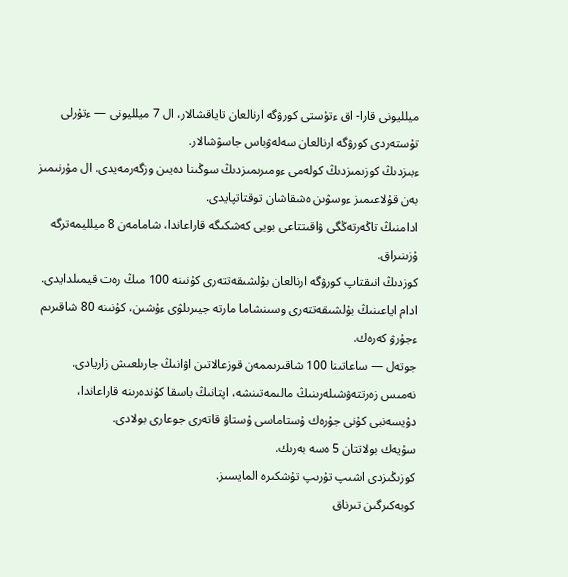ميلليونى قارا- اق ءتۇستى كورۋگە ارنالعان تاياقشالار، ال 7 ميلليونى — ءتۇرلى تۇستەردى كورۋگە ارنالعان سەلەۋباس جاسۋشالار.
ءبىزدىڭ كوزىمىزدىڭ كولەمى ءومىرىمىزدىڭ سوڭىنا دەيىن وزگەرمەيدى. ال مۇرنىمىز بەن قۇلاعىمىز ءوسۋىن ەشقاشان توقتاتپايدى.
ادامنىڭ تاڭەرتەڭگى ۋاقىتتاعى بويى كەشكىگە قاراعاندا، شامامەن 8 ميلليمەترگە ۇزىنىراق.
كوزدىڭ انىقتاپ كورۋگە ارنالعان بۇلشىقەتتەرى كۇنىنە 100 مىڭ رەت قيمىلدايدى. ادام اياعىنىڭ بۇلشىقەتتەرى وسىنشاما مارتە جيىرىلۋى ءۇشىن، كۇنىنە 80 شاقىرىم ءجۇرۋ كەرەك.
جوتەل — ساعاتىنا 100 شاقىرىممەن قوزعالاتىن اۋانىڭ جارىلعىش زاريادى.
نەمىس زەرتتەۋشىلەرىنىڭ مالىمەتىنشە، اپتانىڭ باسقا كۇندەرىنە قاراعاندا، دۇيسەنبى كۇنى جۇرەك ۇستاماسى ۇستاۋ قاتەرى جوعارى بولادى.
سۇيەك بولاتتان 5 ەسە بەرىك.
كوزىڭىزدى اشىپ تۇرىپ تۇشكىرە المايسىز.
كوبەكىرگىن تىرناق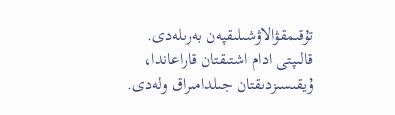تۇقىمقۋالاۋشىلىقپەن بەرىلەدى.
قالىپتى ادام اشتىقتان قاراعاندا، ۇيقىسىزدىقتان جىلدامىراق ولەدى.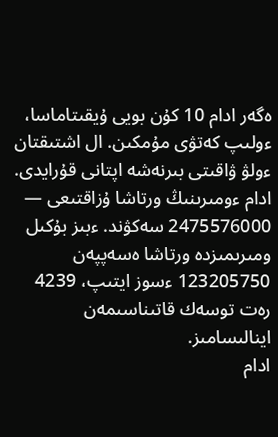ەگەر ادام 10 كۇن بويى ۇيقىتاماسا، ءولىپ كەتۋى مۇمكىن. ال اشتىقتان ءولۋ ۋاقىتى بىرنەشە اپتانى قۇرايدى.
ادام ءومىرىنىڭ ورتاشا ۇزاقتىعى — 2475576000 سەكۋند. ءبىز بۇكىل ومىرىمىزدە ورتاشا ەسەپپەن 123205750 ءسوز ايتىپ، 4239 رەت توسەك قاتىناسىمەن اينالىسامىز.
ادام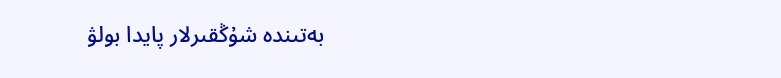بەتىندە شۇڭقىرلار پايدا بولۋ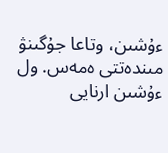ءۇشىن، وتاعا جۇگىنۋ مىندەتتى ەمەس. ول ءۇشىن ارنايى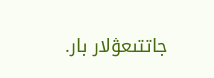جاتتىعۋلار بار.